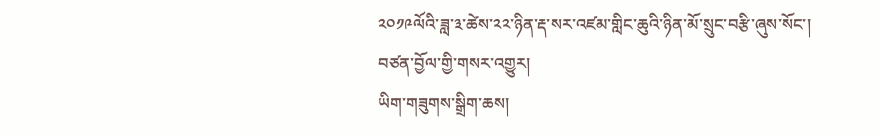༢༠༡༩ལོའི་ཟླ་༣་ཚེས་༢༢་ཉིན་རྡ་སར་འཛམ་གླིང་ཆུའི་ཉིན་མོ་སྲུང་བརྩི་ཞུས་སོང་།
བཙན་བྱོལ་གྱི་གསར་འགྱུར།
ཡིག་གཟུགས་སྒྲིག་ཆས།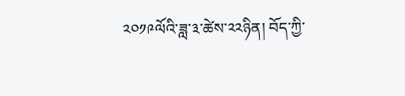༢༠༡༩ལོའི་ཟླ་༣་ཚེས་༢༢ཉིན། བོད་ཀྱི་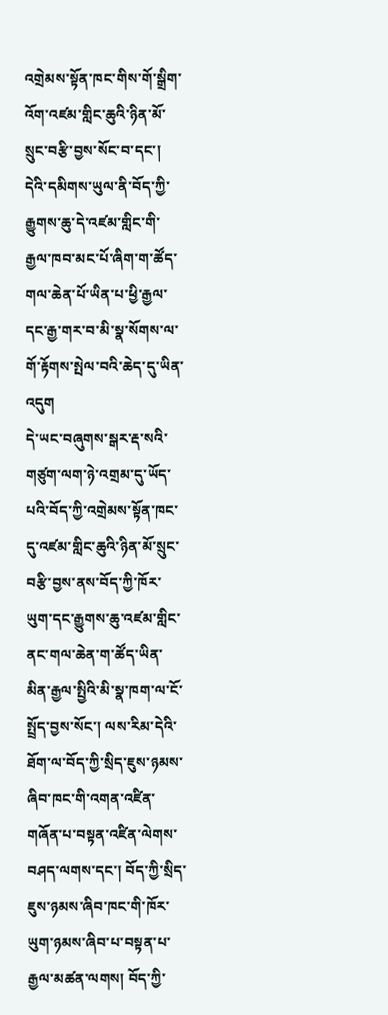འགྲེམས་སྟོན་ཁང་གིས་གོ་སྒྲིག་འོག་འཛམ་གླིང་ཆུའི་ཉིན་མོ་སྲུང་བརྩི་བྱས་སོང་བ་དང་། དེའི་དམིགས་ཡུལ་ནི་བོད་ཀྱི་རྒྱུགས་ཆུ་དེ་འཛམ་གླིང་གི་རྒྱལ་ཁབ་མང་པོ་ཞིག་ག་ཚོད་གལ་ཆེན་པོ་ཡིན་པ་ཕྱི་རྒྱལ་དང་རྒྱ་གར་བ་མི་སྣ་སོགས་ལ་གོ་རྟོགས་སྤེལ་བའི་ཆེད་དུ་ཡིན་འདུག
དེ་ཡང་བཞུགས་སྒར་རྡ་སའི་གཙུག་ལག་ཉེ་འགྲམ་དུ་ཡོད་པའི་བོད་ཀྱི་འགྲེམས་སྟོན་ཁང་དུ་འཛམ་གླིང་ཆུའི་ཉིན་མོ་སྲུང་བརྩི་བྱས་ནས་བོད་ཀྱི་ཁོར་ཡུག་དང་རྒྱུགས་ཆུ་འཛམ་གླིང་ནང་གལ་ཆེན་ག་ཚོད་ཡིན་མིན་རྒྱལ་སྤྱིའི་མི་སྣ་ཁག་ལ་ངོ་སྤྲོད་བྱས་སོང་། ལས་རིམ་དེའི་ཐོག་ལ་བོད་ཀྱི་སྲིད་ཇུས་ཉམས་ཞིབ་ཁང་གི་འགན་འཛིན་གཞོན་པ་བསྟན་འཛིན་ལེགས་བཤད་ལགས་དང་། བོད་ཀྱི་སྲིད་ཇུས་ཉམས་ཞིབ་ཁང་གི་ཁོར་ཡུག་ཉམས་ཞིབ་པ་བསྟན་པ་རྒྱལ་མཚན་ལགས། བོད་ཀྱི་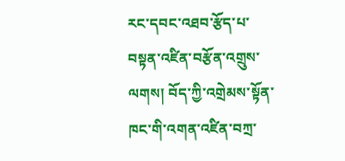རང་དབང་འཐབ་རྩོད་པ་བསྟན་འཛིན་བརྩོན་འགྲུས་ལགས། བོད་ཀྱི་འགྲེམས་སྟོན་ཁང་གི་འགན་འཛིན་བཀྲ་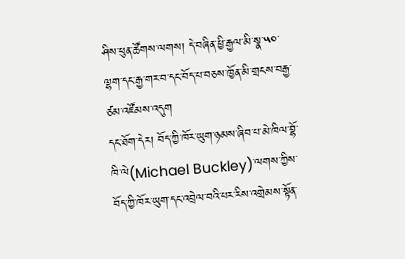ཤིས་ཕུན་ཚོགས་ལགས། དེ་བཞིན་ཕྱི་རྒྱལ་མི་སྣ་༥༠་ལྷག་དང་རྒྱ་གར་བ་དང་བོད་པ་བཅས་ཁྱོན་མི་གྲངས་བརྒྱ་ཙམ་འཛོམས་འདུག
དང་ཐོག་དེར། བོད་ཀྱི་ཁོར་ཡུག་ཉམས་ཞིབ་པ་མེ་ཁིལ་བྷོ་ཁི་ལེ(Michael Buckley)་ལགས་ཀྱིས་བོད་ཀྱི་ཁོར་ཡུག་དང་འབྲེལ་བའི་པར་རིས་འགྲེམས་སྟོན་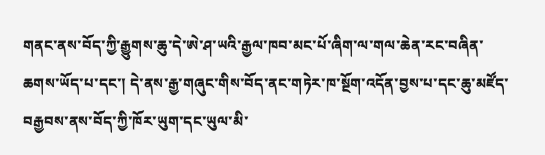གནང་ནས་བོད་ཀྱི་རྒྱུགས་ཆུ་དེ་ཨེ་ཤ་ཡའི་རྒྱལ་ཁབ་མང་པོ་ཞིག་ལ་གལ་ཆེན་རང་བཞིན་ཆགས་ཡོད་པ་དང་། དེ་ནས་རྒྱ་གཞུང་གིས་བོད་ནང་གཏེར་ཁ་སྔོག་འདོན་བྱས་པ་དང་ཆུ་མཛོད་བརྒྱབས་ནས་བོད་ཀྱི་ཁོར་ཡུག་དང་ཡུལ་མི་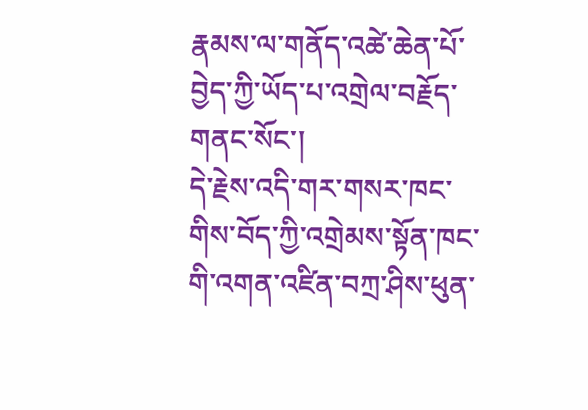རྣམས་ལ་གནོད་འཚེ་ཆེན་པོ་བྱེད་ཀྱི་ཡོད་པ་འགྲེལ་བརྗོད་གནང་སོང་།
དེ་རྗེས་འདི་གར་གསར་ཁང་གིས་བོད་ཀྱི་འགྲེམས་སྟོན་ཁང་གི་འགན་འཛིན་བཀྲ་ཤིས་ཕུན་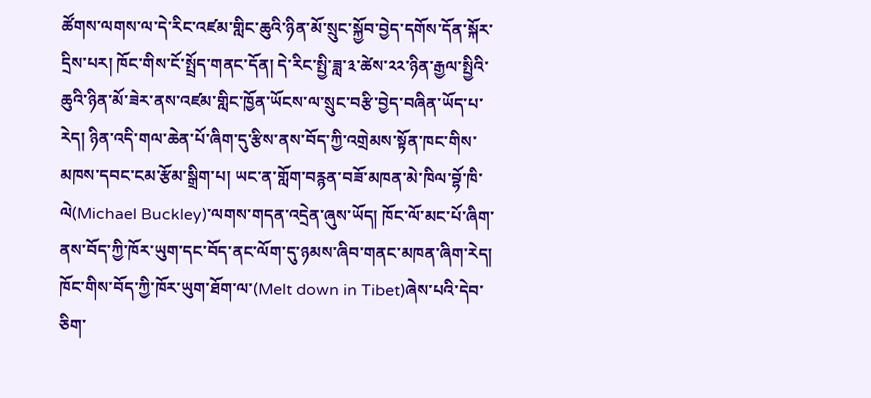ཚོགས་ལགས་ལ་དེ་རིང་འཛམ་གླིང་ཆུའི་ཉིན་མོ་སྲུང་སྐྱོབ་བྱེད་དགོས་དོན་སྐོར་དྲིས་པར། ཁོང་གིས་ངོ་སྤྲོད་གནང་དོན། དེ་རིང་སྤྱི་ཟླ་༣་ཚེས་༢༢་ཉིན་རྒྱལ་སྤྱིའི་ཆུའི་ཉིན་མོ་ཟེར་ནས་འཛམ་གླིང་ཁྱོན་ཡོངས་ལ་སྲུང་བརྩི་བྱེད་བཞིན་ཡོད་པ་རེད། ཉིན་འདི་གལ་ཆེན་པོ་ཞིག་དུ་རྩིས་ནས་བོད་ཀྱི་འགྲེམས་སྟོན་ཁང་གིས་མཁས་དབང་ངམ་རྩོམ་སྒྲིག་པ། ཡང་ན་གློག་བརྙན་བཟོ་མཁན་མེ་ཁིལ་བྷོ་ཁི་ལེ(Michael Buckley)་ལགས་གདན་འདྲེན་ཞུས་ཡོད། ཁོང་ལོ་མང་པོ་ཞིག་ནས་བོད་ཀྱི་ཁོར་ཡུག་དང་བོད་ནང་ལོག་དུ་ཉམས་ཞིབ་གནང་མཁན་ཞིག་རེད། ཁོང་གིས་བོད་ཀྱི་ཁོར་ཡུག་ཐོག་ལ་(Melt down in Tibet)ཞེས་པའི་དེབ་ཅིག་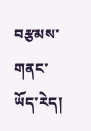བརྩམས་གནང་ཡོད་རེད།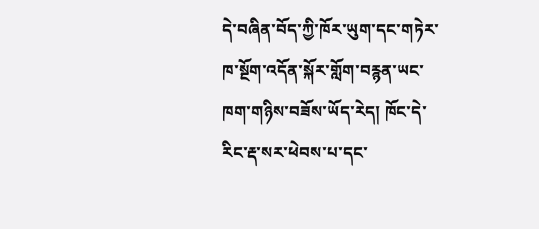དེ་བཞིན་བོད་ཀྱི་ཁོར་ཡུག་དང་གཏེར་ཁ་སྔོག་འདོན་སྐོར་གློག་བརྙན་ཡང་ཁག་གཉིས་བཟོས་ཡོད་རེད། ཁོང་དེ་རིང་རྡ་སར་ཕེབས་པ་དང་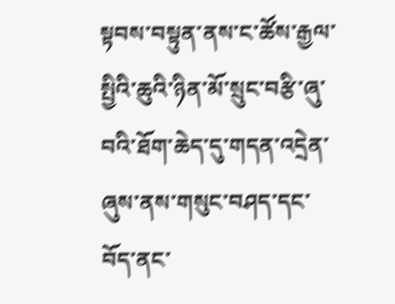སྟབས་བསྟུན་ནས་ང་ཚོས་རྒྱལ་སྤྱིའི་ཆུའི་ཉིན་མོ་སྲུང་བརྩི་ཞུ་བའི་ཐོག་ཆེད་དུ་གདན་འདྲེན་ཞུས་ནས་གསུང་བཤད་དང་བོད་ནང་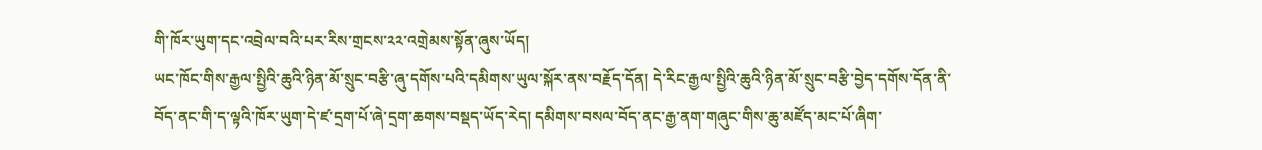གི་ཁོར་ཡུག་དང་འབྲེལ་བའི་པར་རིས་གྲངས་༢༢་འགྲེམས་སྟོན་ཞུས་ཡོད།
ཡང་ཁོང་གིས་རྒྱལ་སྤྱིའི་ཆུའི་ཉིན་མོ་སྲུང་བརྩི་ཞུ་དགོས་པའི་དམིགས་ཡུལ་སྐོར་ནས་བརྗོད་དོན། དེ་རིང་རྒྱལ་སྤྱིའི་ཆུའི་ཉིན་མོ་སྲུང་བརྩི་བྱེད་དགོས་དོན་ནི་བོད་ནང་གི་ད་ལྟའི་ཁོར་ཡུག་དེ་ཛ་དྲག་པོ་ཞེ་དྲག་ཆགས་བསྡད་ཡོད་རེད། དམིགས་བསལ་བོད་ནང་རྒྱ་ནག་གཞུང་གིས་ཆུ་མཛོད་མང་པོ་ཞིག་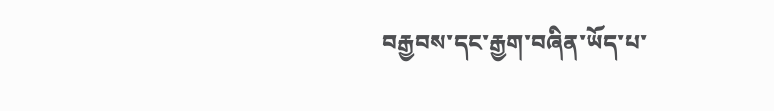བརྒྱབས་དང་རྒྱག་བཞིན་ཡོད་པ་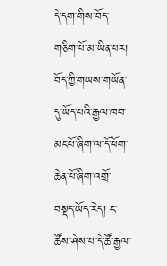དེ་དག་གིས་བོད་གཅིག་པོ་མ་ཡིན་པར། བོད་ཀྱི་གཡས་གཡོན་དུ་ཡོད་པའི་རྒྱལ་ཁབ་མང་པོ་ཞིག་ལ་དོ་ཕོག་ཆེན་པོ་ཞིག་འགྲོ་བསྡད་ཡོད་རེད། ང་ཚོས་ཤེས་པ་དེ་ཚོ་རྒྱལ་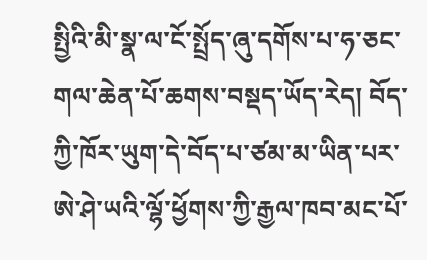སྤྱིའི་མི་སྣ་ལ་ངོ་སྤྲོད་ཞུ་དགོས་པ་ཧ་ཅང་གལ་ཆེན་པོ་ཆགས་བསྡད་ཡོད་རེད། བོད་ཀྱི་ཁོར་ཡུག་དེ་བོད་པ་ཙམ་མ་ཡིན་པར་ཨེ་ཤེ་ཡའི་ལྷོ་ཕྱོགས་ཀྱི་རྒྱལ་ཁབ་མང་པོ་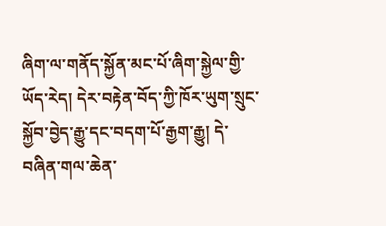ཞིག་ལ་གནོད་སྐྱོན་མང་པོ་ཞིག་སྐྱེལ་གྱི་ཡོད་རེད། དེར་བརྟེན་བོད་ཀྱི་ཁོར་ཡུག་སྲུང་སྐྱོབ་བྱེད་རྒྱུ་དང་བདག་པོ་རྒྱག་རྒྱུ། དེ་བཞིན་གལ་ཆེན་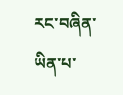རང་བཞིན་ཡིན་པ་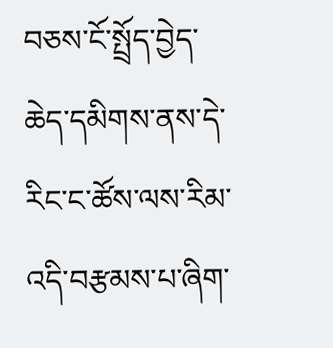བཅས་ངོ་སྤྲོད་བྱེད་ཆེད་དམིགས་ནས་དེ་རིང་ང་ཚོས་ལས་རིམ་འདི་བརྩམས་པ་ཞིག་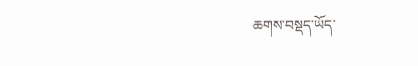ཆགས་བསྡད་ཡོད་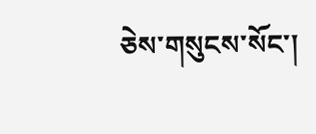ཅེས་གསུངས་སོང་།